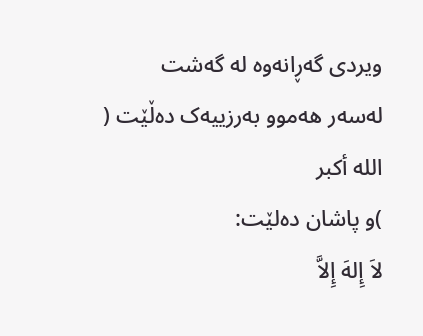ویردی گەڕانەوە لە گەشت
لەسەر هەموو بەرزییەک دەڵێت (
الله أكبر
)و پاشان دەلێت:
لاَ إِلهَ إِلاَّ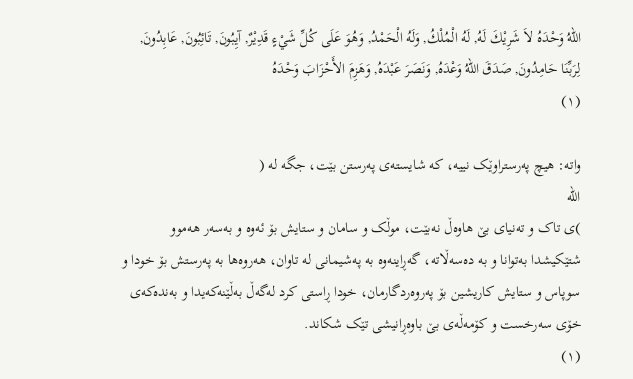اللهُ وَحْدَهُ لاَ شَرِيْكَ لَهُ, لَهُ الْمُلْكُ, وَلَهُ الْحَمْدُ, وَهُوَ عَلَى كُلِّ شَيْءٍ قَدِيْرٌ, آيِبُونَ, تَائِبُونَ, عَابِدُونَ, لِرَبِّنَا حَامِدُونَ, صَدَقَ اللهُ وَعْدَهُ, وَنَصَرَ عَبْدَهُ, وَهَزِمَ الأَحْزَابَ وَحْدَهُ
(١)

واتە: ھیچ پەرستراوێک نییە، کە شایستەی پەرستن بێت، جگە لە (
الله
)ی تاک و تەنیای بێ ھاوەڵ نەبێت، موڵک و سامان و ستایش بۆ ئەوە و بەسەر ھەموو شتێکیشدا بەتوانا و بە دەسەڵاتە، گەڕاینەوە بە پەشیمانی لە تاوان، ھەروەھا بە پەرستش بۆ خودا و سوپاس و ستایش کاریشین بۆ پەروەردگارمان، خودا ڕاستی کرد لەگەڵ بەڵێنەکەیدا و بەندەکەی خۆی سەرخست و کۆمەڵەی بێ باوەڕانیشی تێک شکاند.
(١)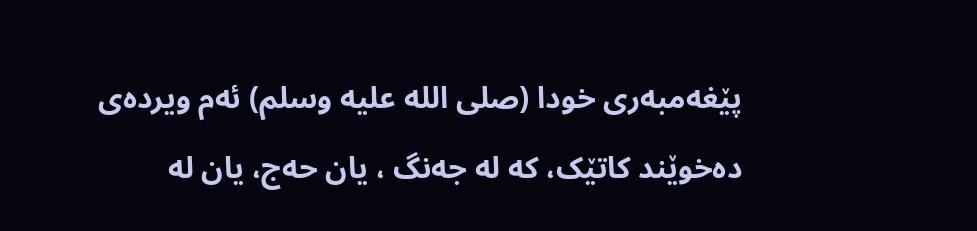پێغەمبەری خودا (صلى الله عليە وسلم) ئەم ویردەی دەخوێند کاتێک، کە لە جەنگ ، یان حەج، یان لە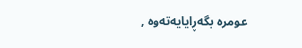عومرە بگەڕایایەتەوە ,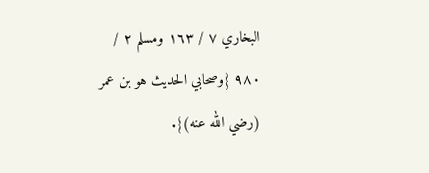البخاري ٧ / ١٦٣ ومسلم ٢ / ٩٨٠ {وصحابي الحديث هو بن عمر (رضي الله عنه)}.